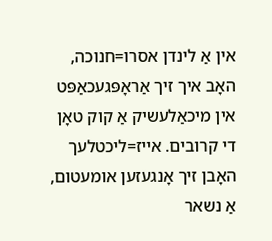אין אַ לינדן אסרו=חנוכה, האָב איך זיך אַראָפּגעכאַפּט אין מיכאַלעשיק אַ קוק טאָן די קרובים. אייז=ליכטלעך האָבן זיך אָנגעזען אומעטום, אַ נשאר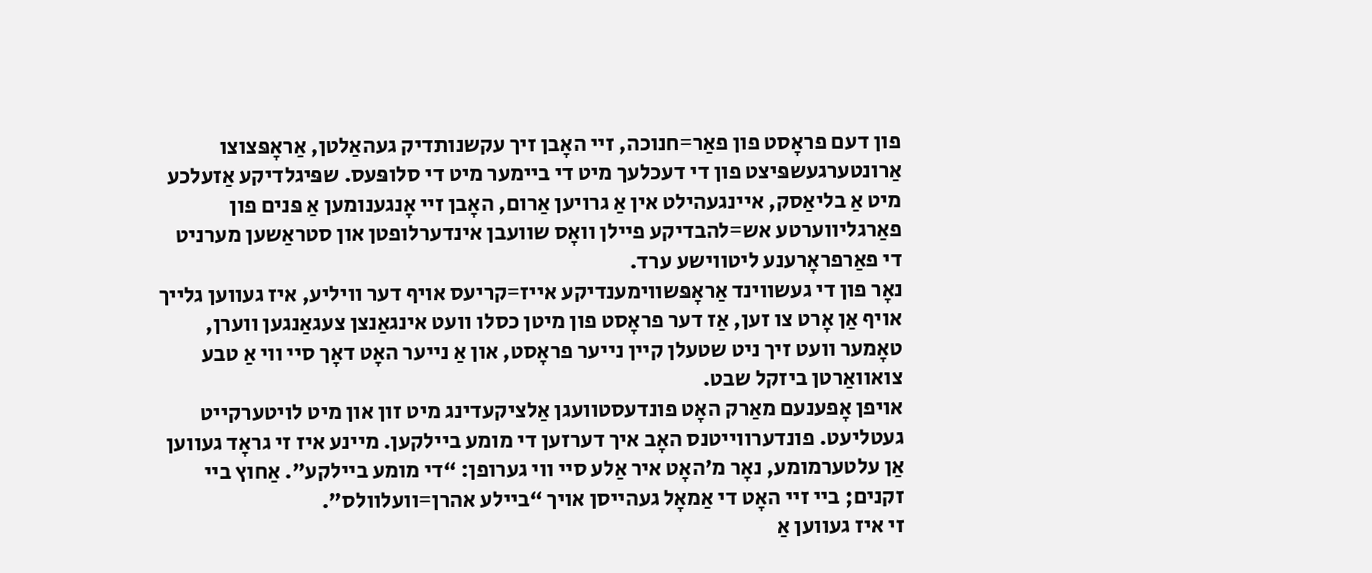פון דעם פראָסט פון פאַר=חנוכה, זיי האָבן זיך עקשנותדיק געהאַלטן, אַראָפּצוצו אַרונטערגעשפּיצט פון די דעכלעך מיט די ביימער מיט די סלופּעס. שפּיגלדיקע אַזעלכע מיט אַ בליאַסק, איינגעהילט אין אַ גרויען אַרום, האָבן זיי אָנגענומען אַ פּנים פון פאַרגליווערטע אש=להבדיקע פיילן וואָס שוועבן אינדערלופטן און סטראַשען מערניט די פאַרפראָרענע ליטווישע ערד.
נאָר פון די געשווינד אַראָפּשווימענדיקע אייז=קריעס אויף דער וויליע, איז געווען גלייך אויף אַן אָרט צו זען, אַז דער פראָסט פון מיטן כסלו וועט אינגאַנצן צעגאַנגען ווערן, טאָמער וועט זיך ניט שטעלן קיין נייער פראָסט, און אַ נייער האָט דאָך סיי ווי אַ טבע צואוואַרטן ביזקל שבט.
אויפן אָפענעם מאַרק האָט פונדעסטוועגן אַלציקעדינג מיט זון און מיט לויטערקייט געטליעט. פונדערווייטנס האָב איך דערזען די מומע ביילקען. מיינע איז זי גראָד געווען אַן עלטערמומע, נאָר מ’האָט איר אַלע סיי ווי גערופן: “די מומע ביילקע”. אַחוץ ביי זקנים; ביי זיי האָט די אַמאָל געהייסן אויך “ביילע אהרן=וועלוולס”.
זי איז געווען אַ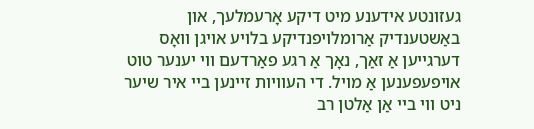געזונטע אידענע מיט דיקע אָרעמלעך, און באַשטענדיק אַרומלויפנדיקע בלויע אויגן וואָס דערגייען אַ זאַך, נאָך אַ רגע פאַרדעם ווי יענער טוט אויפעפענען אַ מויל. די העוויות זיינען ביי איר שיער ניט ווי ביי אַן אַלטן רב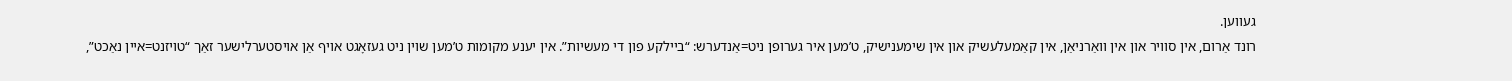געווען.
רונד אַרום, אין סוויר און אין וואַרניאַן, אין קאַמעלעשיק און אין שימענישיק, ט’מען איר גערופן ניט=אַנדערש: “ביילקע פון די מעשיות”. אין יענע מקומות ט’מען שוין ניט געזאָגט אויף אַן אויסטערלישער זאַך “טויזנט=איין נאַכט”,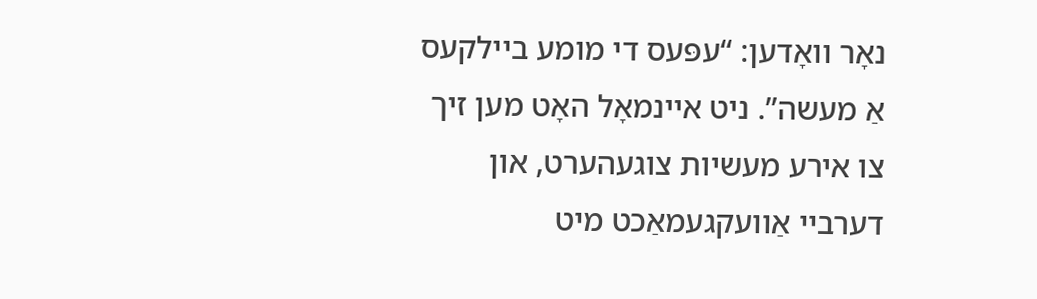נאָר וואָדען: “עפּעס די מומע ביילקעס אַ מעשה”. ניט איינמאָל האָט מען זיך צו אירע מעשיות צוגעהערט, און דערביי אַוועקגעמאַכט מיט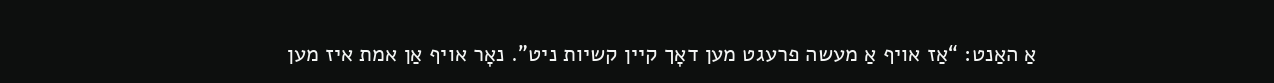אַ האַנט: “אַז אויף אַ מעשה פרעגט מען דאָך קיין קשיות ניט”. נאָר אויף אַן אמת איז מען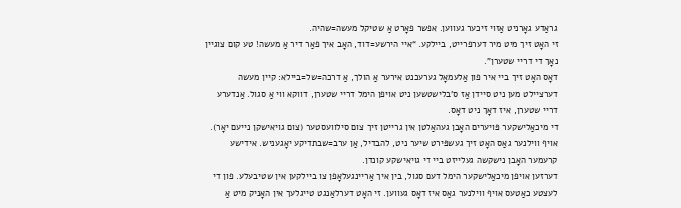גראַדע גאָרניט אַזוי זיכער געווען. אפשר פאָרט אַ שטיקל מעשה=שהיה.
זי האָט זיך מיט מיר דערפרייט, ביילקע. “איי הירשע=דוד, האָב איך פאַר דיר אַ מעשה! טע קום צוגיין נאָך די דריי שטערן”.
דאָס האָט זיך ביי איר פון אַלעמאָל גערעכנט אירער אַ הולך, אַ דרכה=של=ביילא: קיין מעשה דערציילט מען ניט סיידן אַז ס’בלישטשען ניט אויפן הימל דריי שטערן, דווקא ווי אַ סגול. אַנדערע דריי שטערן, איז דאָך ניט דאָס.
די מיכאַלישקער פּויערים האָבן געהאַלטן אין גרייטן זיך צום סילוועסטער (צום גויאישקן נייעם יאָר). אויף ווילנער גאַס האָט זיך געשפּירט שיער ניט, להבדיל, אַן ערב=שבתדיקע יאָגעניש. אידישע קרעמער האָבן נישקשה געלייזט ביי די גויאישקע קונדן.
דערזען אויפן מיכאַלישקער הימל דעם סגול, בין איך אַריינגעלאָפן צו ביילקען אין שטיבעלע. פון די לעצטע כאַטעס אויף ווילנער גאַס איז דאָס געווען. זי האָט דערלאַנגט טייגלעך אין האָניק מיט אַ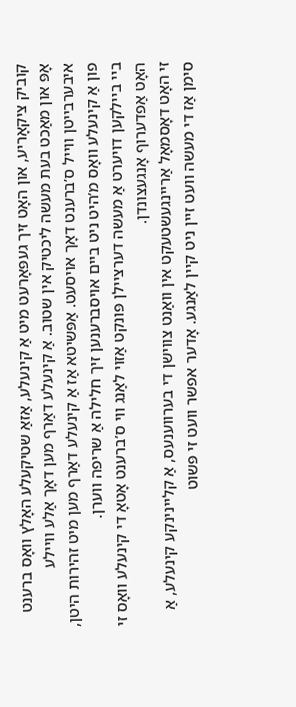קוביק ציקאָריע, און האָט זיך געפּאָרעט מיט אַ קינעלע, אַזאַ שטיקעלע האָלץ וואָס ברענט אָפּ און מאַכט בעת מעשה ליכטיק אין שטוב. אַ קינעלע דאַרף מען דאָך אַלע וויילע איבערבייטן ווייל ס’ברענט דאָך אויסעט. אַפּשיטא אַז אַ קינעלע דאַרף מען מיט זהירות היטן, פון אַ קינעלע וואָס מ’היט ניט ביים אויסברענען זיך חלילה אַ שריפה ווערן.
ביי ביילקען דויערט אַ מעשה דערציילן פּונקט אַזוי לאַנג ווי ס’ברענט אָטאָ די קינעלע וואָס זי האָט אַפדערוף אָנגעצונדן.
זי האָט דאָסמאָל אַריינגעשטעקט אין וואַנט צווישן די בערווענעס, אַ קליינינקע קינעלע, אַ סימן אַז די מעשה וועט זיין ניט קיין לאַנגע. אָדער אפשר וועט זי פּשוט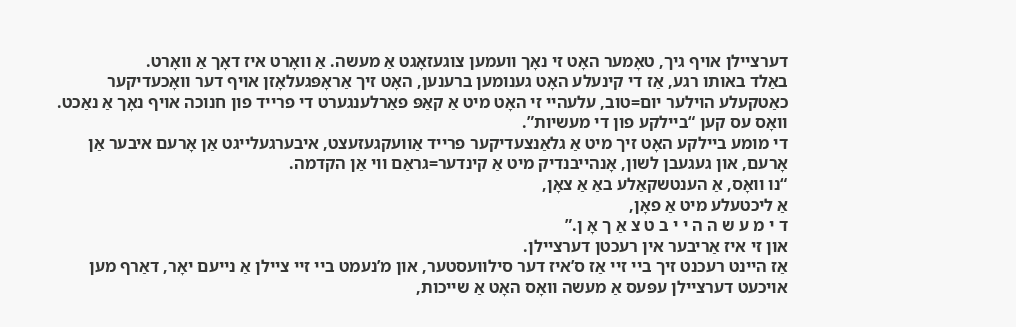דערציילן אויף גיך, טאָמער האָט זי נאָך וועמען צוגעזאָגט אַ מעשה. אַ וואָרט איז דאָך אַ וואָרט.
באַלד באותו רגע, אַז די קינעלע האָט גענומען ברענען, האָט זיך אַראָפּגעלאָזן אויף דער וואָכעדיקער כאַטקעלע הוילער יום=טוב, עלעהיי זי האָט מיט אַ קאַפּ פאַרלענגערט די פרייד פון חנוכה אויף נאָך אַ נאַכט. וואָס עס קען “ביילקע פון די מעשיות”.
די מומע ביילקע האָט זיך מיט אַ גלאַנצעדיקער פרייד אַוועקגעזעצט, איבערגעלייגט אַן אָרעם איבער אַן אָרעם, און געגעבן לשון, אָנהייבנדיק מיט אַ קינדער=גראַם ווי אַן הקדמה.
“נו וואָס, אַ הענטשקאַלע באַ אַ צאָן,
אַ ליכטעלע מיט אַ פאָן,
ד י מ ע ש ה ה י י ב ט צ אַ ך אָ ן.”
און זי איז אַריבער אין רעכטן דערציילן.
אַז היינט רעכנט זיך ביי זיי אַז ס’איז דער סילוועסטער, און מ’נעמט ביי זיי ציילן אַ נייעם יאָר, דאַרף מען אויכעט דערציילן עפּעס אַ מעשה וואָס האָט אַ שייכות,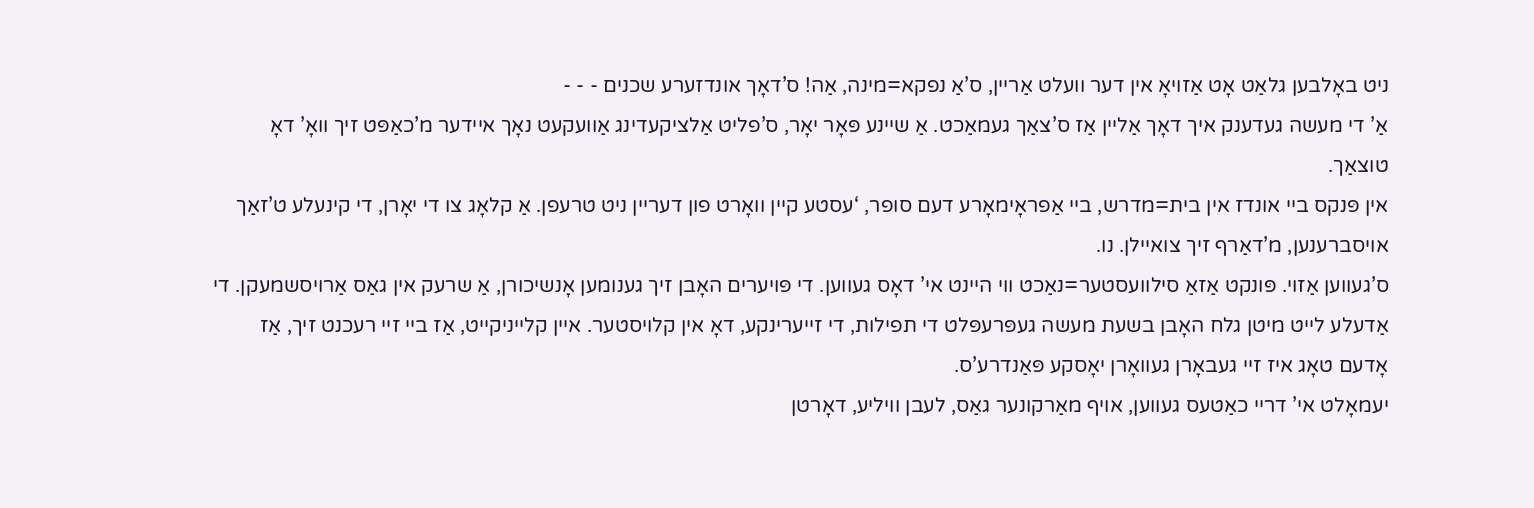ניט באָלבען גלאַט אָט אַזויאָ אין דער וועלט אַריין, ס’אַ נפקא=מינה, אַה! ס’דאָך אונדזערע שכנים - - -
אַ’ די מעשה געדענק איך דאָך אַליין אַז ס’צאַך געמאַכט. אַ שיינע פּאָר יאָר, ס’פליט אַלציקעדינג אַוועקעט נאָך איידער מ’כאַפּט זיך וואָ’ דאָ טוצאַך.
אין פּנקס ביי אונדז אין בית=מדרש, ביי אַפראָימאָרע דעם סופר, ‘עסטע קיין וואָרט פון דעריין ניט טרעפן. אַ קלאָג צו די יאָרן, די קינעלע ט’זאַך אויסברענען, מ’דאַרף זיך צואיילן. נו.
ס’געווען אַזוי. פּונקט אַזאַ סילוועסטער=נאַכט ווי היינט אי’ דאָס געווען. די פּויערים האָבן זיך גענומען אָנשיכורן, אַ שרעק אין גאַס אַרויסשמעקן. די אַדעלע לייט מיטן גלח האָבן בשעת מעשה געפּרעפּלט די תפילות, די זייערינקע, דאָ אין קלויסטער. איין קלייניקייט, אַז ביי זיי רעכנט זיך, אַז אָדעם טאָג איז זיי געבאָרן געוואָרן יאָסקע פּאַנדרע’ס.
יעמאָלט אי’ דריי כאַטעס געווען, אויף מאַרקונער גאַס, לעבן וויליע, דאָרטן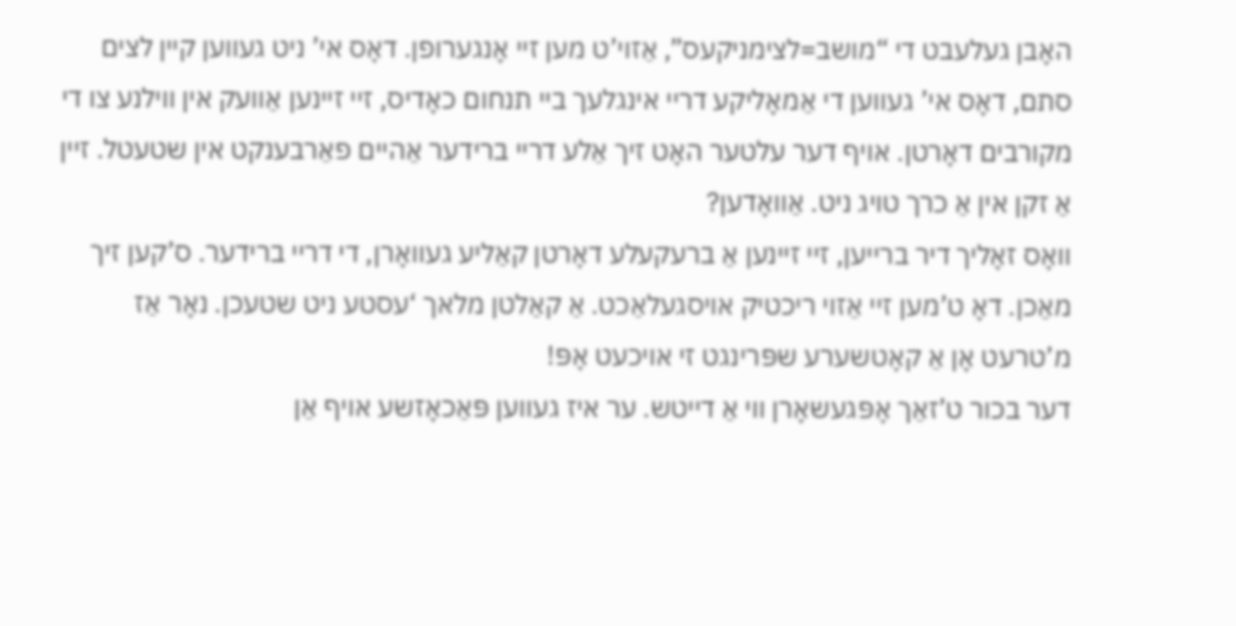האָבן געלעבט די “מושב=לצימניקעס”, אַזוי’ט מען זיי אָנגערופן. דאָס אי’ ניט געווען קיין לצים סתם, דאָס אי’ געווען די אַמאָליקע דריי אינגלעך ביי תנחום כאָדיס, זיי זיינען אַוועק אין ווילנע צו די מקורבים דאָרטן. אויף דער עלטער האָט זיך אַלע דריי ברידער אַהיים פאַרבענקט אין שטעטל. זיין אַ זקן אין אַ כרך טויג ניט. אַוואָדען?
וואָס זאָליך דיר ברייען, זיי זיינען אַ ברעקעלע דאָרטן קאַליע געוואָרן, די דריי ברידער. ס’קען זיך מאַכן. דאָ ט’מען זיי אַזוי ריכטיק אויסגעלאַכט. אַ קאַלטן מלאך ‘עסטע ניט שטעכן. נאָר אַז מ’טרעט אָן אַ קאָטשערע שפּרינגט זי אויכעט אָפּ!
דער בכור ט’זאַך אָפּגעשאָרן ווי אַ דייטש. ער איז געווען פּאַכאָזשע אויף אַן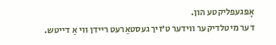אָפּגעפליקטע הון.
דער מיטלדיקער ווידער ט’זיך געסטאַרעט ריידן ווי אַ דייטש.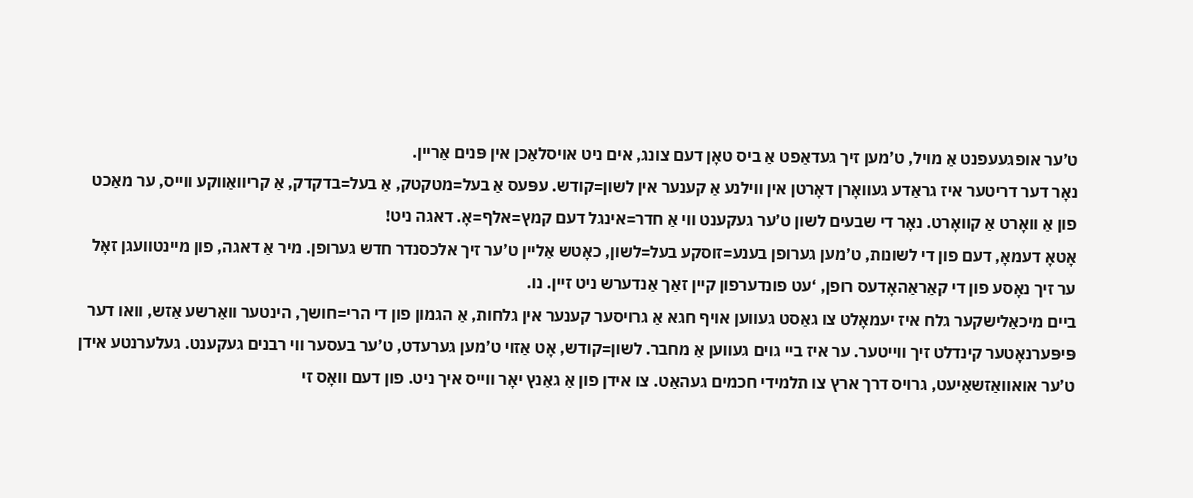ט’ער אופגעעפנט אַ מויל, ט’מען זיך געדאַפט אַ ביס טאָן דעם צונג, אים ניט אויסלאַכן אין פּנים אַריין.
נאָר דער דריטער איז גראַדע געוואָרן דאָרטן אין ווילנע אַ קענער אין לשון=קודש. עפּעס אַ בעל=מטקטק, אַ בעל=בדקדק, אַ קריוואַווקע ווייס, ער מאַכט פון אַ וואָרט אַ קוואָרט. נאָר די שבעים לשון ט’ער געקענט ווי אַ חדר=אינגל דעם קמץ=אלף=אָ. דאגה ניט!
אָטאָ דעמאָ, דעם פון די לשונות, ט’מען גערופן בענע=זוסקע בעל=לשון, כאָטש אַליין ט’ער זיך אלכסנדר חדש גערופן. מיר אַ דאגה, פון מיינטוועגן זאָל ער זיך נאָסע פון די קאַראַהאָדעס רופן, ‘עט פונדערפון קיין זאַך אַנדערש ניט זיין. נו.
ביים מיכאַלישקער גלח איז יעמאָלט צו גאַסט געווען אויף חגא אַ גרויסער קענער אין גלחות, אַ הגמון פון די הרי=חושך, הינטער וואַרשע אַזש, וואו דער פּיפּערנאָטער קינדלט זיך ווייטער. ער איז ביי גוים געווען אַ מחבר. לשון=קודש, אָט אַזוי ט’מען גערעדט, ט’ער בעסער ווי רבנים געקענט. געלערנטע אידן ט’ער אואוואַזשאַיעט, גרויס דרך ארץ צו תלמידי חכמים געהאַט. צו אידן פון אַ גאַנץ יאָר ווייס איך ניט. פון דעם וואָס זי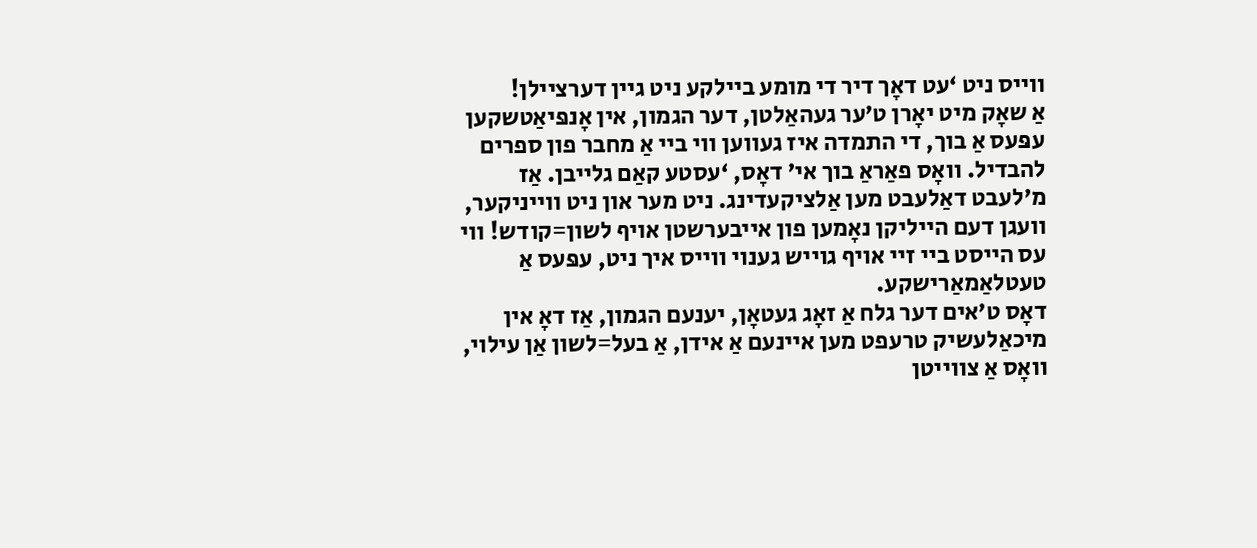ווייס ניט ‘עט דאָך דיר די מומע ביילקע ניט גיין דערציילן!
אַ שאָק מיט יאָרן ט’ער געהאַלטן, דער הגמון, אין אָנפּיאַטשקען עפּעס אַ בוך, די התמדה איז געווען ווי ביי אַ מחבר פון ספרים להבדיל. וואָס פאַראַ בוך אי’ דאָס, ‘עסטע קאַם גלייבן. אַז מ’לעבט דאַלעבט מען אַלציקעדינג. ניט מער און ניט ווייניקער, וועגן דעם הייליקן נאָמען פון אייבערשטן אויף לשון=קודש! ווי עס הייסט ביי זיי אויף גוייש גענוי ווייס איך ניט, עפּעס אַ טעטלאַמאַרישקע.
דאָס ט’אים דער גלח אַ זאָג געטאָן, יענעם הגמון, אַז דאָ אין מיכאַלעשיק טרעפט מען איינעם אַ אידן, אַ בעל=לשון אַן עילוי, וואָס אַ צווייטן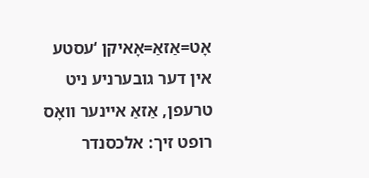אָט=אַזאַ=אָאיקן ‘עסטע אין דער גובערניע ניט טרעפן, אַזאַ איינער וואָס רופט זיך: אלכסנדר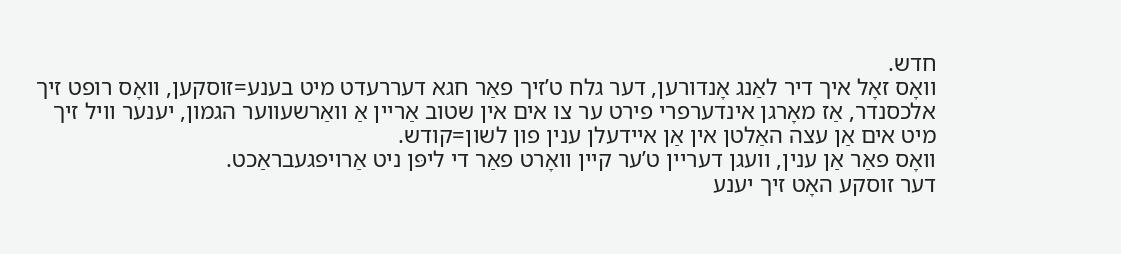חדש.
וואָס זאָל איך דיר לאַנג אָנדורען, דער גלח ט’זיך פאַר חגא דעררעדט מיט בענע=זוסקען, וואָס רופט זיך אלכסנדר, אַז מאָרגן אינדערפרי פירט ער צו אים אין שטוב אַריין אַ וואַרשעווער הגמון, יענער וויל זיך מיט אים אַן עצה האַלטן אין אַן איידעלן ענין פון לשון=קודש.
וואָס פאַר אַן ענין, וועגן דעריין ט’ער קיין וואָרט פאַר די ליפּן ניט אַרויפגעבראַכט.
דער זוסקע האָט זיך יענע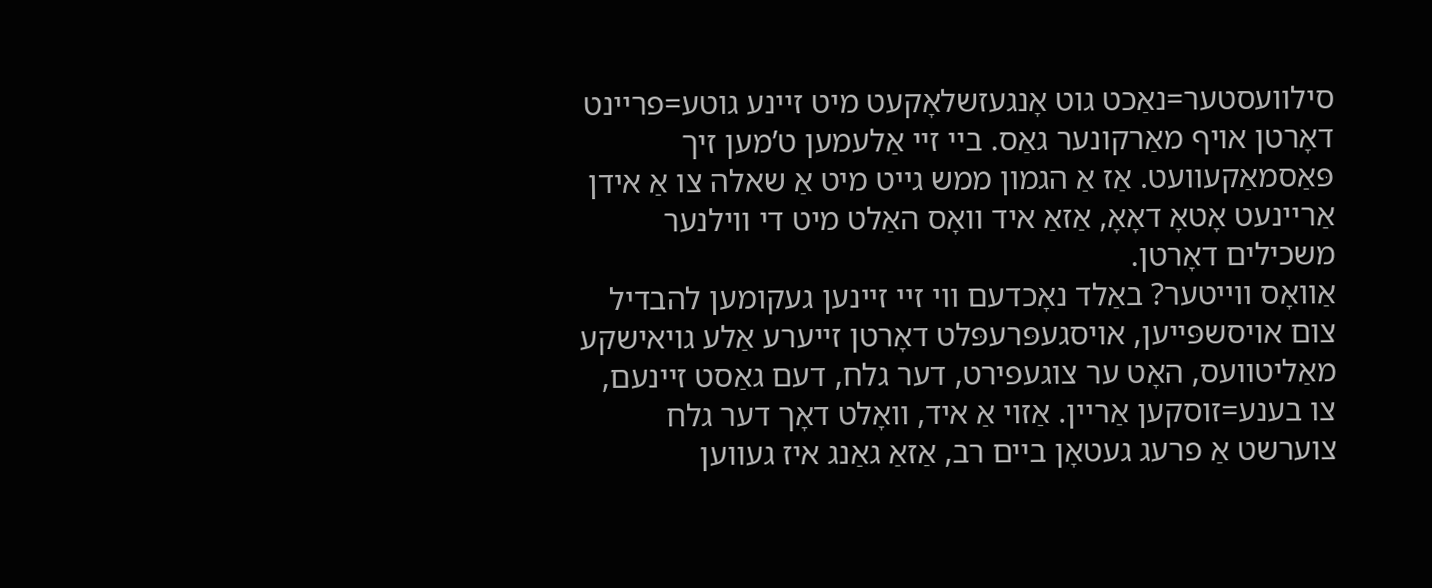סילוועסטער=נאַכט גוט אָנגעזשלאָקעט מיט זיינע גוטע=פריינט דאָרטן אויף מאַרקונער גאַס. ביי זיי אַלעמען ט’מען זיך פּאַסמאַקעוועט. אַז אַ הגמון ממש גייט מיט אַ שאלה צו אַ אידן אַריינעט אָטאָ דאָאָ, אַזאַ איד וואָס האַלט מיט די ווילנער משכילים דאָרטן.
אַוואָס ווייטער? באַלד נאָכדעם ווי זיי זיינען געקומען להבדיל צום אויסשפּייען, אויסגעפּרעפּלט דאָרטן זייערע אַלע גויאישקע מאַליטוועס, האָט ער צוגעפירט, דער גלח, דעם גאַסט זיינעם, צו בענע=זוסקען אַריין. אַזוי אַ איד, וואָלט דאָך דער גלח צוערשט אַ פרעג געטאָן ביים רב, אַזאַ גאַנג איז געווען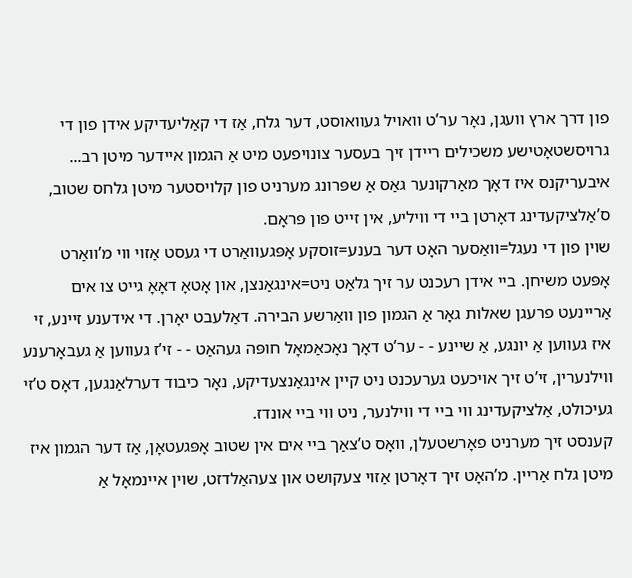פון דרך ארץ וועגן, נאָר ער’ט וואויל געוואוסט, דער גלח, אַז די קאַליעדיקע אידן פון די גרויסשטאָטישע משכילים ריידן זיך בעסער צונויפעט מיט אַ הגמון איידער מיטן רב...
איבעריקנס איז דאָך מאַרקונער גאַס אַ שפּרונג מערניט פון קלויסטער מיטן גלחס שטוב, ס’אַלציקעדינג דאָרטן ביי די וויליע, אין זייט פון פּראָם.
שוין פון די נעגל=וואַסער האָט דער בענע=זוסקע אָפּגעוואַרט די געסט אַזוי ווי מ’וואַרט אָפּעט משיחן. ביי אידן רעכנט ער זיך גלאַט ניט=אינגאַנצן, און אָטאָ דאָאָ גייט צו אים אַריינעט פרעגן שאלות גאָר אַ הגמון פון וואַרשע הבירה. דאַלעבט יאָרן. די אידענע זיינע, זי איז געווען אַ יונגע, אַ שיינע - - ער’ט דאָך נאָכאַמאָל חופּה געהאַט - - זי’ז געווען אַ געבאָרענע ווילנערין, זי’ט זיך אויכעט גערעכנט ניט קיין אינגאַנצעדיקע, נאָר כיבוד דערלאַנגען, דאָס ט’זי געיכולט, אַלציקעדינג ווי ביי די ווילנער, ניט ווי ביי אונדז.
קענסט זיך מערניט פאָרשטעלן, וואָס ט’צאַך ביי אים אין שטוב אָפּגעטאָן, אַז דער הגמון איז מיטן גלח אַריין. מ’האָט זיך דאָרטן אַזוי צעקושט און צעהאַלדזט, שוין איינמאָל אַ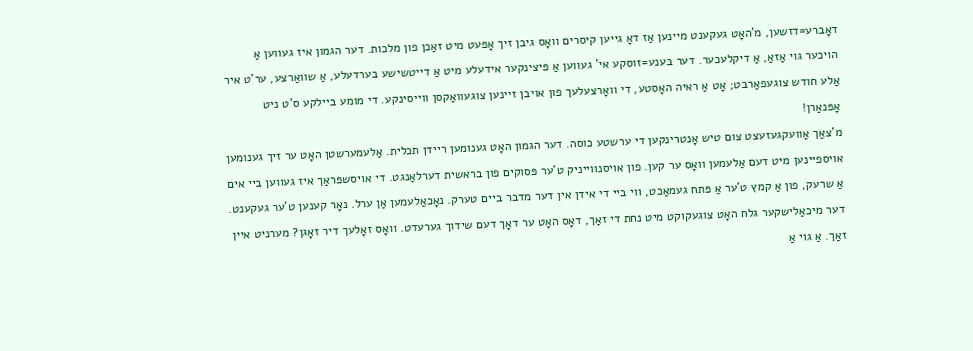דאָברע=דזשען, מ’האָט געקענט מיינען אַז דאָ גייען קיסרים וואָס גיבן זיך אָפּעט מיט זאַכן פון מלכות. דער הגמון איז געווען אַ הויכער גוי אַזאַ, אַ דיקלעכער. דער בענע=זוסקע אי’ געווען אַ פּיצינקער אידעלע מיט אַ דייטשישע בערדעלע, אַ שוואַרצע, ער’ט איר אַלע חודש צוגעפאַרבט; אָט אַ ראיה האָסטע, די וואָרצעלעך פון אויבן זיינען צוגעוואַקסן ווייסינקע. די מומע ביילקע ס’ט ניט אָפּנאַרן!
מ’צאַך אַוועקגעזעצט צום טיש אָנטרינקען די ערשטע כוסה. דער הגמון האָט גענומען ריידן תכלית. אַלעמערשטן האָט ער זיך גענומען אויספיינען מיט דעם אַלעמען וואָס ער קען. פון אויסנווייניק ט’ער פּסוקים פון בראשית דערלאַנגט. די אויסשפּראַך איז געווען ביי אים אַ שרעק, פון אַ קמץ ט’ער אַ פּתח געמאַכט, ווי ביי די אידן אין דער מדבר ביים טערק. נאָכאַלעמען אַן ערל. נאָר קענען ט’ער געקענט.
דער מיכאַלישקער גלח האָט צוגעקוקט מיט נחת די זאַך, דאָס האָט ער דאָך דעם שידוך גערעדט. וואָס זאָלעך דיר זאָגן? מערניט איין זאַך. אַ גוי אַ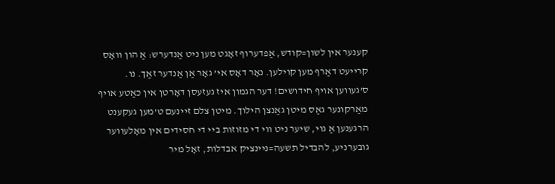קענער אין לשון=קודש, אַפדערוף זאָגט מען ניט אַנדערש: אַ הון וואָס קרייעט דאַרף מען קוילען. נאָר דאָס אי’ גאָר אַן אַנדער זאַך. נו.
ס’געווען אויף חידושים! דער הגמון איז געזעסן דאָרטן אין כאַטע אויף מאַרקונער גאַס מיטן גאַנצן הילוך. מיטן צלם זיינעם ט’מען געקענט הרגענען אַ גוי, שיער ניט ווי די מזוזות ביי די חסידים אין מאָלעווער גובערניע, להבדיל תשעה=ניינציק אבדלות, זאָל מיר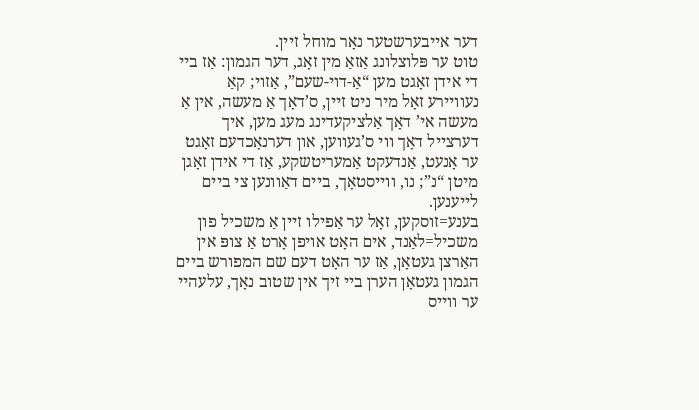דער אייבערשטער נאָר מוחל זיין.
טוט ער פּלוצלונג אַזאַ מין זאָג, דער הגמון: אַז ביי די אידן זאָגט מען “אַ-דוי-שעם”, אַזוי; קאַ נעוויירע זאָל מיר ניט זיין, ס’דאָך אַ מעשה, אין אַ מעשה אי’ דאָך אַלציקעדינג מעג מען, איך דערצייל דאָך ווי ס’געווען, און דערנאָכדעם זאָגט ער אָנעט, אַנדעקט אַמעריטשקע, אַז די אידן זאָגן מיטן “נ”; נו, ווייסטאָך, ביים דאַוונען צי ביים לייענען.
בענע=זוסקען, זאָל ער אַפילו זיין אַ משכיל פון משכיל=לאַנד, אים האָט אויפן אָרט אַ צופּ אין האַרצן געטאָן, אַז ער האָט דעם שם המפורש ביים הגמון געטאָן הערן ביי זיך אין שטוב נאָך, עלעהיי ער ווייס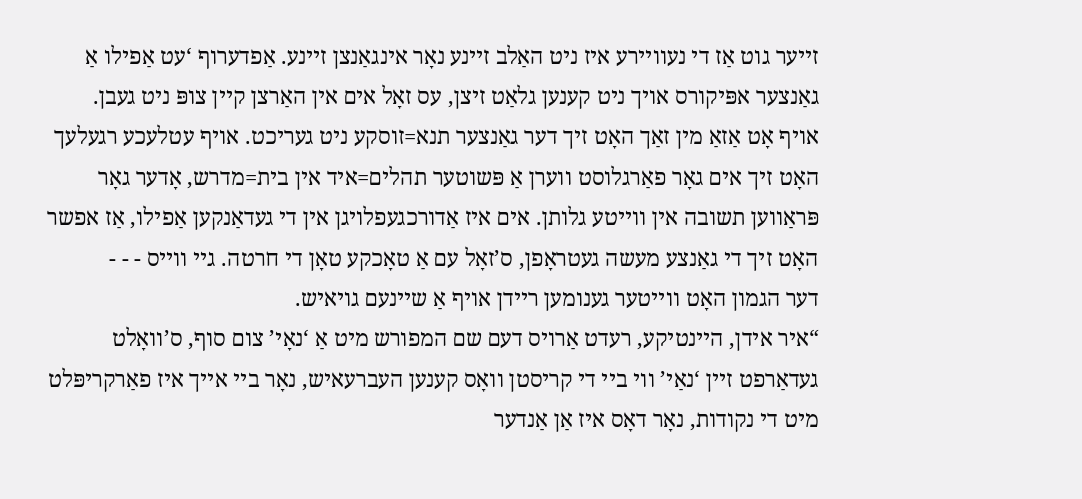זייער גוט אַז די נעוויירע איז ניט האַלב זיינע נאָר אינגאַנצן זיינע. אַפדערוף ‘עט אַפילו אַ גאַנצער אפּיקורס אויך ניט קענען גלאַט זיצן, עס זאָל אים אין האַרצן קיין צופּ ניט געבן.
אויף אָט אַזאַ מין זאַך האָט זיך דער גאַנצער תנא=זוסקע ניט געריכט. אויף עטלעכע רגעלעך האָט זיך אים גאָר פאַרגלוסט ווערן אַ פּשוטער תהלים=איד אין בית=מדרש, אָדער גאָר פּראַווען תשובה אין ווייטע גלותן. אים איז אַדורכגעפלויגן אין די געדאַנקען אַפילו, אַז אפשר האָט זיך די גאַנצע מעשה געטראָפן, ס’זאָל עם אַ טאָכקע טאָן די חרטה. גיי ווייס - - -
דער הגמון האָט ווייטער גענומען ריידן אויף אַ שיינעם גויאיש.
“איר אידן, היינטיקע, רעדט אַרויס דעם שם המפורש מיט אַ ‘נאָי’ צום סוף, ס’וואָלט געדאַרפט זיין ‘נאַי’ ווי ביי די קריסטן וואָס קענען העברעאיש, נאָר ביי אייך איז פאַרקריפּלט מיט די נקודות, נאָר דאָס איז אַן אַנדער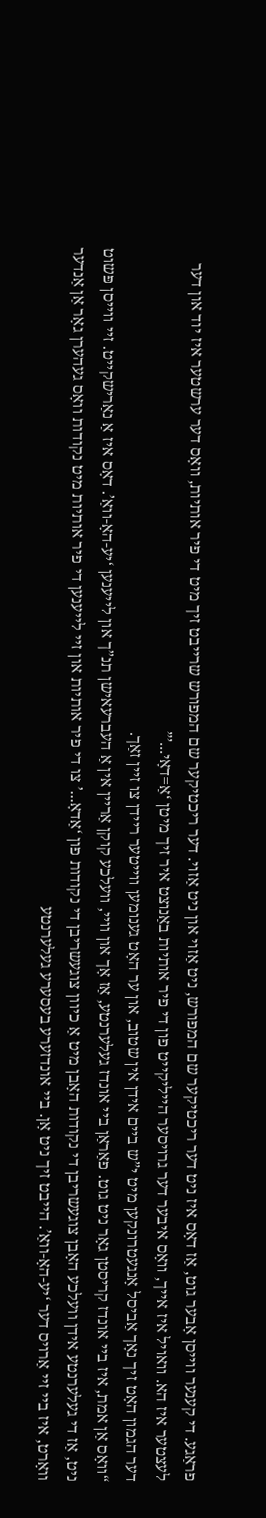פראַגע. די קענער ווייסן אָבער גוט, אַז דאָס איז ניט דער ריכטיקער שם המפורש, ניט אַזוי און ניט אַזוי. דער ריכטיקער שם המפורש שרייבט זיך מיט די פיר אותיות, וואָס דער ערשטער איז יוד און דער לעצטער איז הא. וואויל איז אייך, וואָס איבער דער גרויסער הייליקייט פון די פיר אותיות באַנוצט איר זיך מיטן ‘אַ=דאָי...’”
דער הגמון האָט זיך נאָך אַביסל אָנגעטרונקען מיט י”ש ביים אידן אין שטוב, און ער האָט גענומען ווייטער ריידן צו זיין זאַך.
“וואָס אַן אמת, איז ביי אונדז קריסטן גאָר ניט גוט. פאַראַן ביי אונדז געלערנטע, אַז אָך און וויי, וועלכע קוקן אַריין אין אַ העברעאישן תנ”ך און לייענען ‘יע-האָ-וואַ’. דאָס איז אַ נאַרישקייט. זיי ווייסן פּשוט ניט, אַז די געלערנטע אידן וועלכע האָבן צוגעשריבן די נקודות האָבן מיט אַ כיוון צוגעשריבן די נקודות פון ‘אַדאָ...’ צו די פיר אותיות און זיי לייענען די פיר אותיות מיט נקודות וואָס געהערן גאָר אַן אַנדער וואָרט, איז ביי זיי אַרויס דער ‘יע-האָ-וואַ’. הייבט זיך ניט אָן. ביי אונדזערע בעסערע געלערנטע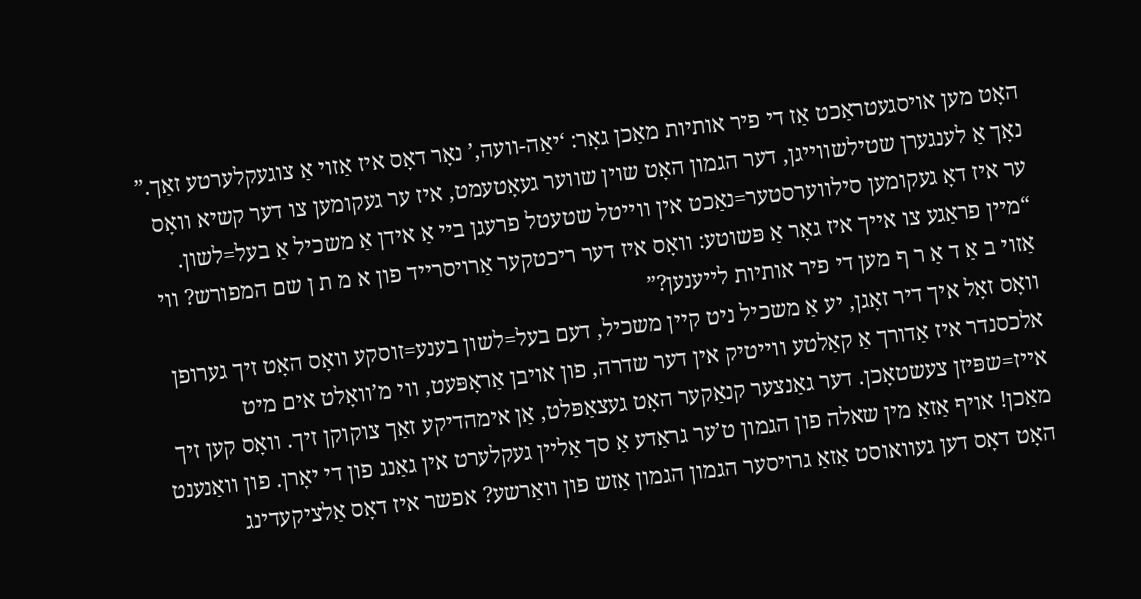האָט מען אויסגעטראַכט אַז די פיר אותיות מאַכן גאָר: ‘יאַה-וועה,’ נאָר דאָס איז אַזוי אַ צוגעקלערטע זאַך.”
נאָך אַ לענגערן שטילשווייגן, דער הגמון האָט שוין שווער געאָטעמט, איז ער געקומען צו דער קשיא וואָס ער איז דאָ געקומען סילווערסטער=נאַכט אין ווייטל שטעטל פרעגן ביי אַ אידן אַ משכיל אַ בעל=לשון.
“מיין פראַגע צו אייך איז גאָר אַ פּשוטע: וואָס איז דער ריכטקער אַרויסרייד פון א מ ת ן שם המפורש? ווי אַזוי ב אַ ד אַ ר ף מען די פיר אותיות לייענען?”
וואָס זאָל איך דיר זאָגן, יע אַ משכיל ניט קיין משכיל, דעם בעל=לשון בענע=זוסקע וואָס האָט זיך גערופן אלכסנדר איז אַדורך אַ קאַלטע ווייטיק אין דער שדרה, פון אויבן אַראָפּעט, ווי מ’וואָלט אים מיט אייז=שפּיזן צעשטאָכן. דער גאַנצער קנאַקער האָט געצאַפּלט, אַן אימהדיקע זאַך צוקוקן זיך. וואָס קען זיך מאַכן! אויף אַזאַ מין שאלה פון הגמון ט’ער גראַדע אַ סך אַליין געקלערט אין גאַנג פון די יאָרן. פון וואַנענט האָט דאָס דען געוואוסט אַזאַ גרויסער הגמון הגמון אַזש פון וואַרשע? אפשר איז דאָס אַלציקעדינג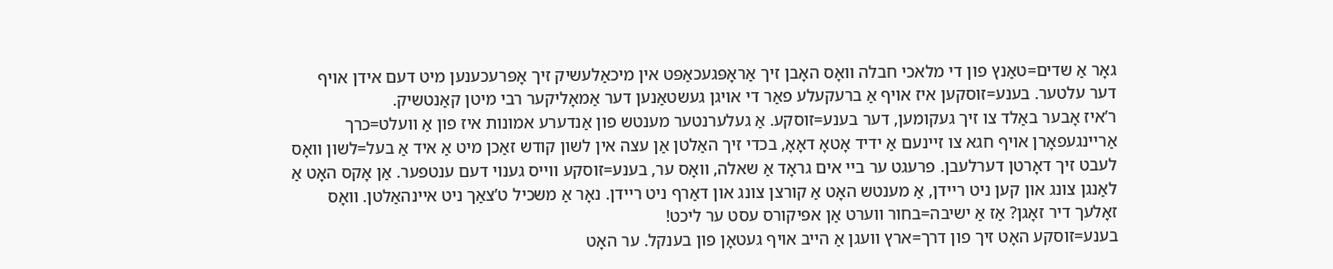גאָר אַ שדים=טאַנץ פון די מלאכי חבלה וואָס האָבן זיך אַראָפּגעכאַפּט אין מיכאַלעשיק זיך אָפּרעכענען מיט דעם אידן אויף דער עלטער. בענע=זוסקען איז אויף אַ ברעקעלע פאַר די אויגן געשטאַנען דער אַמאָליקער רבי מיטן קאַנטשיק.
ר’איז אָבער באַלד צו זיך געקומען, דער בענע=זוסקע. אַ געלערנטער מענטש פון אַנדערע אמונות איז פון אַ וועלט=כרך אַריינגעפאָרן אויף חגא צו זיינעם אַ ידיד אָטאָ דאָאָ, בכדי זיך האַלטן אַן עצה אין לשון קודש זאַכן מיט אַ איד אַ בעל=לשון וואָס לעבט זיך דאָרטן דערלעבן. פרעגט ער ביי אים גראָד אַ שאלה, וואָס ער, בענע=זוסקע ווייס גענוי דעם ענטפער. אַן אָקס האָט אַ לאַנגן צונג און קען ניט ריידן, אַ מענטש האָט אַ קורצן צונג און דאַרף ניט ריידן. נאָר אַ משכיל ט’צאַך ניט איינהאַלטן. וואָס זאָלעך דיר זאָגן? אַז אַ ישיבה=בחור ווערט אַן אפּיקורס עסט ער ליכט!
בענע=זוסקע האָט זיך פון דרך=ארץ וועגן אַ הייב אויף געטאָן פון בענקל. ער האָט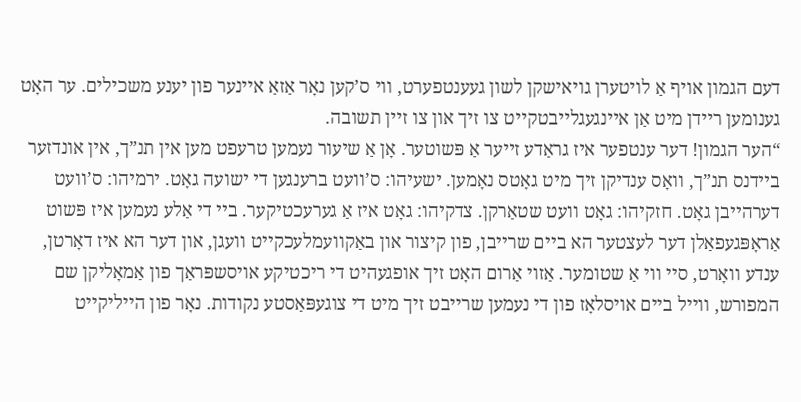דעם הגמון אויף אַ לויטערן גויאישקן לשון געענטפערט, ווי ס’קען נאָר אַזאַ איינער פון יענע משכילים. ער האָט גענומען ריידן מיט אַן איינגעגלייבטקייט צו זיך און צו זיין תשובה.
“הער הגמון! דער ענטפער איז גראַדע זייער אַ פּשוטער. אָן אַ שיעור נעמען טרעפט מען אין תנ”ך, אין אונדזער ביידנס תנ”ך, וואָס ענדיקן זיך מיט גאָטס נאָמען. ישעיהו: ס’וועט ברענגען די ישועה גאָט. ירמיהו: ס’וועט דערהייבן גאָט. חזקיהו: גאָט וועט שטאַרקן. צדקיהו: גאָט איז אַ גערעכטיקער. ביי די אַלע נעמען איז פּשוט אַראָפּגעפאַלן דער לעצטער הא ביים שרייבן, פון קיצור און באַקוועמלעכקייט וועגן, און דער הא איז דאָרטן, ענדע וואָרט, סיי ווי אַ שטומער. אַזוי אַרום האָט זיך אופגעהיט די ריכטיקע אויסשפּראַך פון אַמאָליקן שם המפורש, ווייל ביים אויסלאָז פון די נעמען שרייבט זיך מיט די צוגעפּאַסטע נקודות. נאָר פון הייליקייט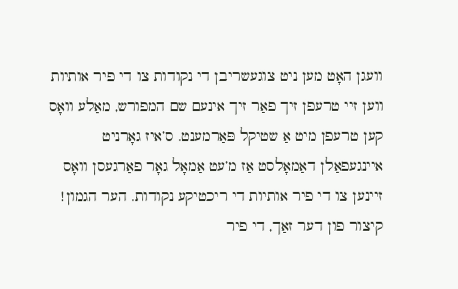וועגן האָט מען ניט צוגעשריבן די נקודות צו די פיר אותיות ווען זיי טרעפן זיך פאַר זיך אינעם שם המפורש, מאַלע וואָס קען טרעפן מיט אַ שטיקל פּאַרמענט. ס’איז גאָרניט איינגעפאַלן דאַמאָלסט אַז מ’עט אַמאָל גאָר פאַרגעסן וואָס זיינען צו די פיר אותיות די ריכטיקע נקודות. הער הגמון! קיצור פון דער זאַך, די פיר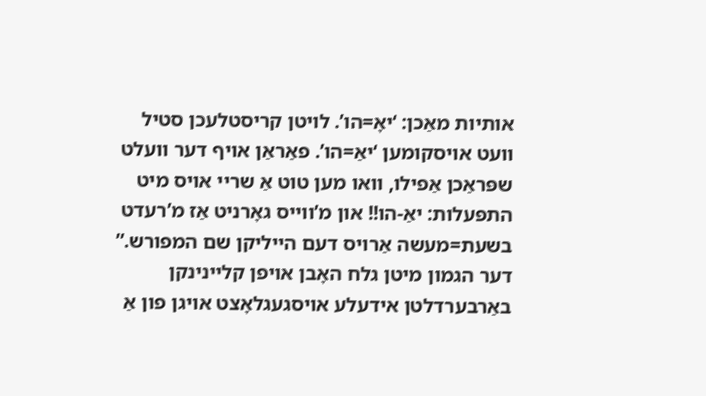אותיות מאַכן: ‘יאָ=הו’. לויטן קריסטלעכן סטיל וועט אויסקומען ‘יאַ=הו’. פאַראַן אויף דער וועלט שפּראַכן אַפילו, וואו מען טוט אַ שריי אויס מיט התפּעלות: יאַ-הו!! און מ’ווייס גאָרניט אַז מ’רעדט בשעת=מעשה אַרויס דעם הייליקן שם המפורש.”
דער הגמון מיטן גלח האָבן אויפן קליינינקן באַרבערדלטן אידעלע אויסגעגלאָצט אויגן פון אַ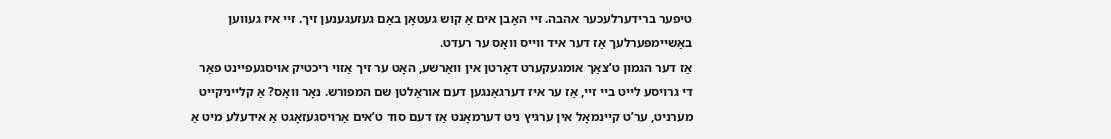טיפער ברידערלעכער אהבה. זיי האָבן אים אַ קוש געטאָן באַם געזעגענען זיך. זיי איז געווען באַשיימפּערלעך אַז דער איד ווייס וואָס ער רעדט.
אַז דער הגמון ט’צאַך אומגעקערט דאָרטן אין וואַרשע, האָט ער זיך אַזוי ריכטיק אויסגעפיינט פאַר די גרויסע לייט ביי זיי, אַז ער איז דערגאַנגען דעם אוראַלטן שם המפורש. נאָר וואָס? אַ קלייניקייט מערניט, ער’ט קיינמאָל אין ערגיץ ניט דערמאָנט אַז דעם סוד ט’אים אַרויסגעזאָגט אַ אידעלע מיט אַ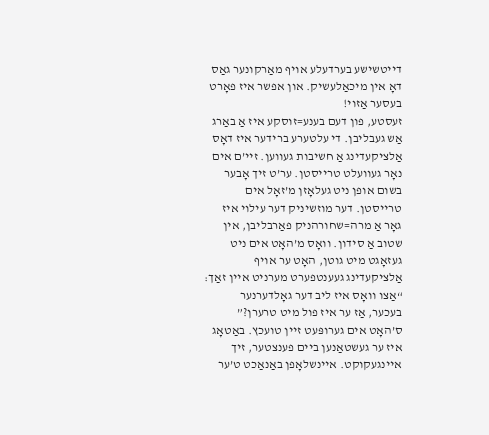דייטשישע בערדעלע אויף מאַרקונער גאַס דאָ אין מיכאַלעשיק. און אפשר איז פאָרט בעסער אַזוי!
זעסטע, פון דעם בענע=זוסקע איז אַ באַרג אַש געבליבן. די עלטערע ברידער איז דאָס אַלציקעדינג אַ חשיבות געווען. זיי’ם אים נאָר געוועלט טרייסטן. ער’ט זיך אָבער בשום אופן ניט געלאָזן מ’זאָל אים טרייסטן. דער מוזשיניק דער עילוי איז גאָר אַ מרה=שחורהניק פאַרבליבן, אין שטוב אַ סידון. וואָס מ’האָט אים ניט געזאָגט מיט גוטן, האָט ער אויף אַלציקעדינג געענטפערט מערניט איין זאַך: “אַצו וואָס איז ליב דער גאָלדערנער בעכער, אַז ער איז פול מיט טרערן?”
ס’האָט אים גערופּעט זיין טועכץ. באַטאָג איז ער געשטאַנען ביים פענצטער, זיך איינגעקוקט. איינשלאָפן באַנאַכט ט’ער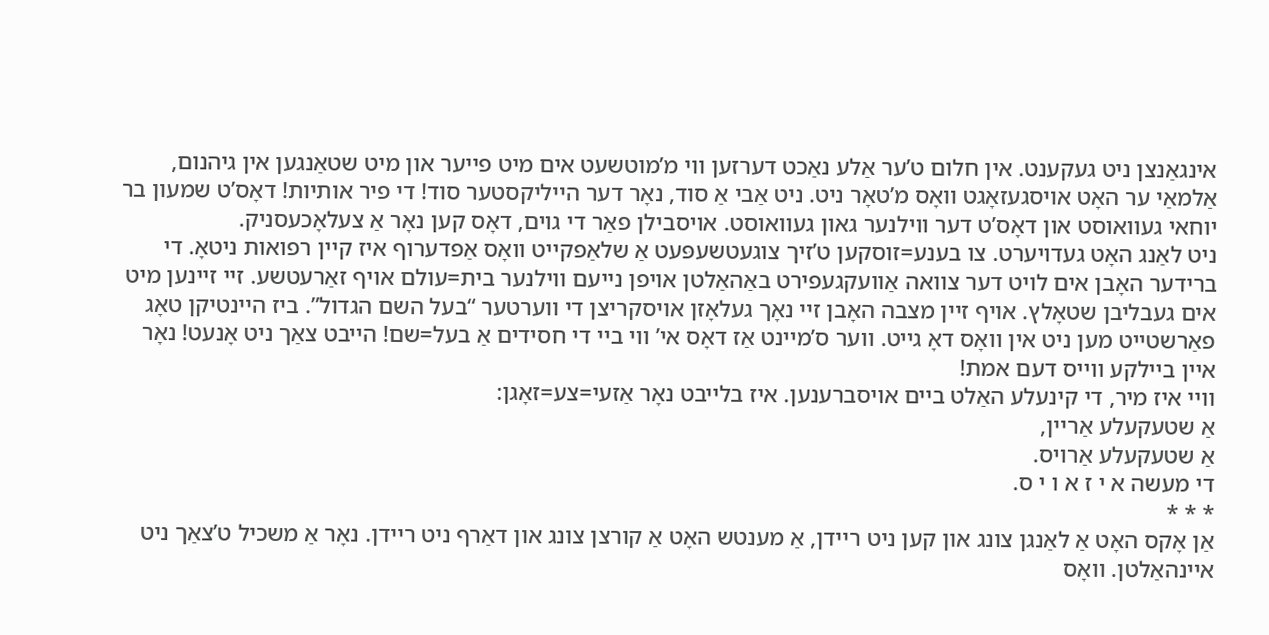אינגאַנצן ניט געקענט. אין חלום ט’ער אַלע נאַכט דערזען ווי מ’מוטשעט אים מיט פייער און מיט שטאַנגען אין גיהנום, אַלמאַי ער האָט אויסגעזאָגט וואָס מ’טאָר ניט. ניט אַבי אַ סוד, נאָר דער הייליקסטער סוד! די פיר אותיות! דאָס’ט שמעון בר יוחאי געוואוסט און דאָס’ט דער ווילנער גאון געוואוסט. אויסבילן פאַר די גוים, דאָס קען נאָר אַ צעלאָכעסניק.
ניט לאַנג האָט געדויערט. צו בענע=זוסקען ט’זיך צוגעטשעפּעט אַ שלאַפקייט וואָס אַפדערוף איז קיין רפואות ניטאָ. די ברידער האָבן אים לויט דער צוואה אַוועקגעפירט באַהאַלטן אויפן נייעם ווילנער בית=עולם אויף זאַרעטשע. זיי זיינען מיט אים געבליבן שטאָלץ. אויף זיין מצבה האָבן זיי נאָך געלאָזן אויסקריצן די ווערטער “בעל השם הגדול”. ביז היינטיקן טאָג פאַרשטייט מען ניט אין וואָס דאָ גייט. ווער ס’מיינט אַז דאָס אי’ ווי ביי די חסידים אַ בעל=שם! הייבט צאַך ניט אָנעט! נאָר איין ביילקע ווייס דעם אמת!
וויי איז מיר, די קינעלע האַלט ביים אויסברענען. איז בלייבט נאָר אַזעי=צע=זאָגן:
אַ שטעקעלע אַריין,
אַ שטעקעלע אַרויס.
די מעשה א י ז א ו י ס.
* * *
אַן אָקס האָט אַ לאַנגן צונג און קען ניט ריידן, אַ מענטש האָט אַ קורצן צונג און דאַרף ניט ריידן. נאָר אַ משכיל ט’צאַך ניט איינהאַלטן. וואָס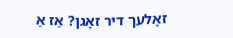זאָלעך דיר זאָגן? אַז אַ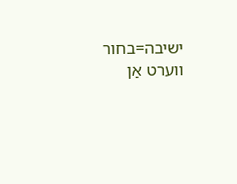ישיבה=בחור ווערט אַן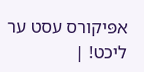אפּיקורס עסט ער ליכט! |